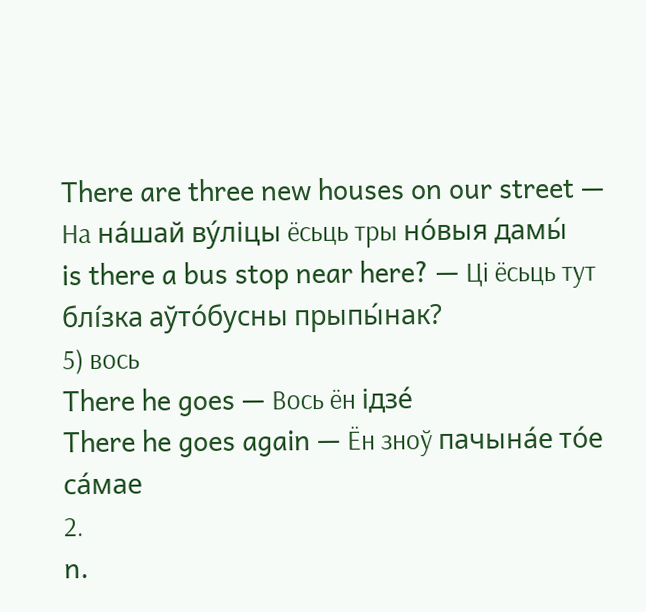There are three new houses on our street — На на́шай ву́ліцы ёсьць тры но́выя дамы́
is there a bus stop near here? — Ці ёсьць тут блі́зка аўто́бусны прыпы́нак?
5) вось
There he goes — Вось ён ідзе́
There he goes again — Ён зноў пачына́е то́е са́мае
2.
n.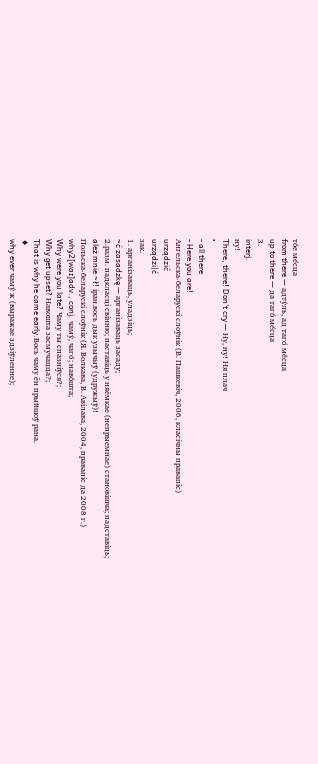то́е ме́сца
from there — адту́ль, ад таго́ ме́сца
up to there — да таго́ ме́сца
3.
interj.
ну!
There, there! Don’t cry — Ну, ну! Ня плач
•
- all there
- Here you are!
Ангельска-беларускі слоўнік (В. Пашкевіч, 2006, класічны правапіс)
urządzić
urządzi|ć
зак.
1. арганізаваць, уладзіць;
~ć zasadzkę — арганізаваць засаду;
2.разм. падкласці свінню; паставіць у няёмкае (непрыемнае) становішча; падставіць;
ależ mnie ~ł! іран.вось дык узычыў (удружыў)!
Польска-беларускі слоўнік (Я. Волкава, В. Авілава, 2004, правапіс да 2008 г.)
why2[waɪ]adv., conj. чаму́, чаго́; наво́шта;
Why were you late? Чаму ты спазніўся?;
Why get upset? Навошта засмучацца?;
That is why he came early.Вось чаму ён прыйшоў рана.
♦
why ever чаму́ ж (выражае здзіўленне);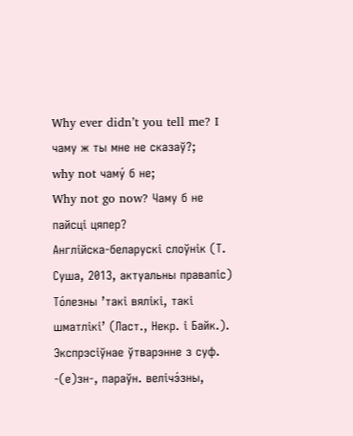Why ever didn’t you tell me? I чаму ж ты мне не сказаў?;
why not чаму́ б не;
Why not go now? Чаму б не пайсці цяпер?
Англійска-беларускі слоўнік (Т. Суша, 2013, актуальны правапіс)
То́лезны ’такі вялікі, такі шматлікі’ (Ласт., Некр. і Байк.). Экспрэсіўнае ўтварэнне з суф. ‑(е)зн‑, параўн. велічэ́зны,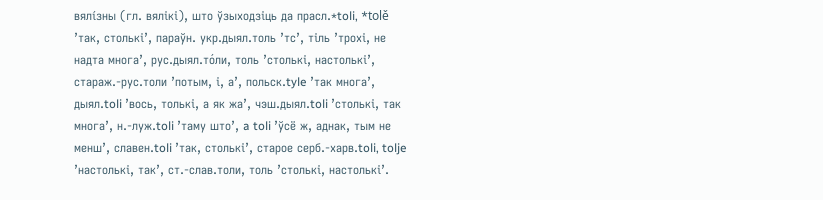вялі́зны (гл. вялікі), што ўзыходзіць да прасл.*toli, *tolě ’так, столькі’, параўн. укр.дыял.толь ’тс’, тіль ’трохі, не надта многа’, рус.дыял.то́ли, толь ’столькі, настолькі’, стараж.-рус.толи ’потым, і, а’, польск.tyle ’так многа’, дыял.toli ’вось, толькі, а як жа’, чэш.дыял.toli ’столькі, так многа’, н.-луж.toli ’таму што’, a toli ’ўсё ж, аднак, тым не менш’, славен.toli ’так, столькі’, старое серб.-харв.toli, tolje ’настолькі, так’, ст.-слав.толи, толь ’столькі, настолькі’.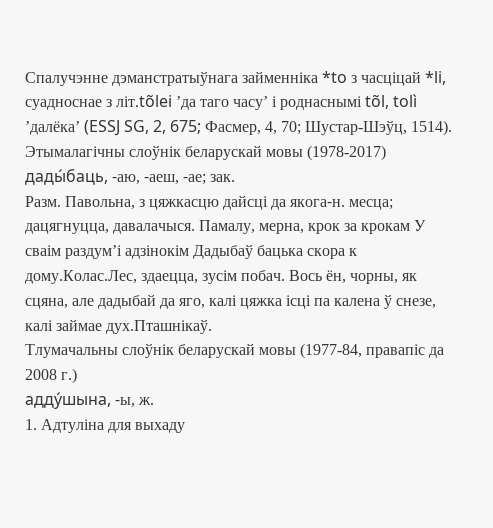Спалучэнне дэманстратыўнага займенніка *to з часціцай *li, суадноснае з літ.tõlei ’да таго часу’ і роднаснымі tõl, tolì ’далёка’ (ESSJ SG, 2, 675; Фасмер, 4, 70; Шустар-Шэўц, 1514).
Этымалагічны слоўнік беларускай мовы (1978-2017)
дады́баць, ‑аю, ‑аеш, ‑ае; зак.
Разм. Павольна, з цяжкасцю дайсці да якога‑н. месца; дацягнуцца, давалачыся. Памалу, мерна, крок за крокам У сваім раздум’і адзінокім Дадыбаў бацька скора к дому.Колас.Лес, здаецца, зусім побач. Вось ён, чорны, як сцяна, але дадыбай да яго, калі цяжка ісці па калена ў снезе, калі займае дух.Пташнікаў.
Тлумачальны слоўнік беларускай мовы (1977-84, правапіс да 2008 г.)
адду́шына, ‑ы, ж.
1. Адтуліна для выхаду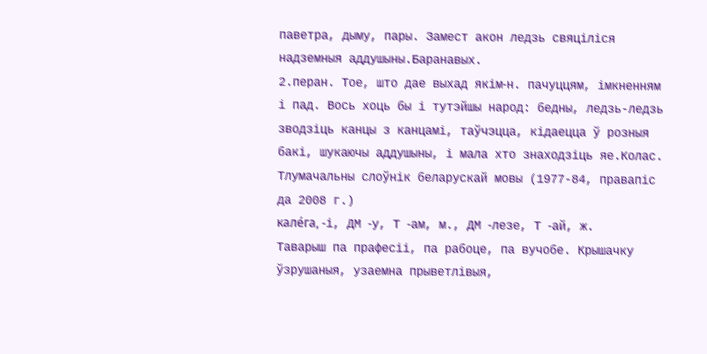паветра, дыму, пары. Замест акон ледзь свяціліся надземныя аддушыны.Баранавых.
2.перан. Тое, што дае выхад якім‑н. пачуццям, імкненням і пад. Вось хоць бы і тутэйшы народ: бедны, ледзь-ледзь зводзіць канцы з канцамі, таўчэцца, кідаецца ў розныя бакі, шукаючы аддушыны, і мала хто знаходзіць яе.Колас.
Тлумачальны слоўнік беларускай мовы (1977-84, правапіс да 2008 г.)
кале́га, ‑і, ДМ ‑у, Т ‑ам, м., ДМ ‑лезе, Т ‑ай, ж.
Таварыш па прафесіі, па рабоце, па вучобе. Крышачку ўзрушаныя, узаемна прыветлівыя,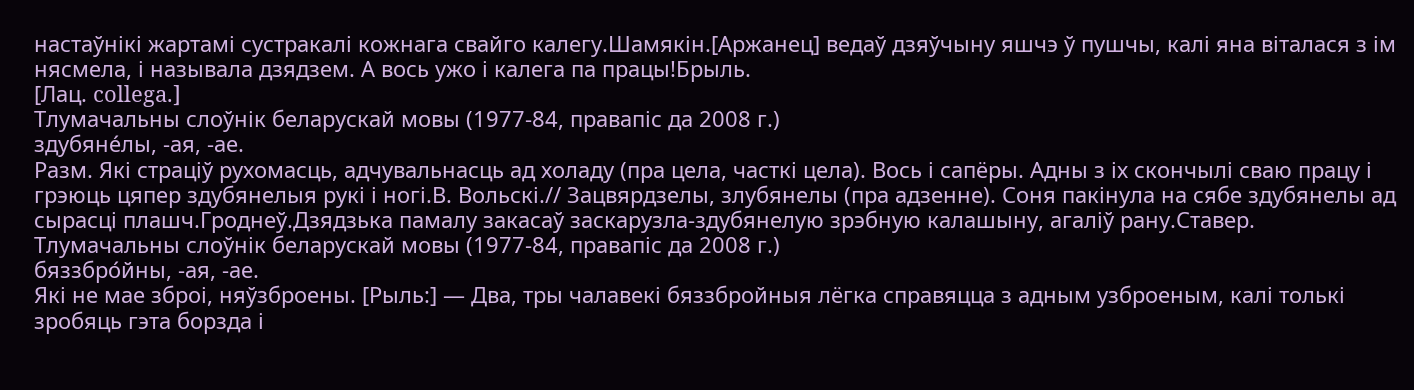настаўнікі жартамі сустракалі кожнага свайго калегу.Шамякін.[Аржанец] ведаў дзяўчыну яшчэ ў пушчы, калі яна віталася з ім нясмела, і называла дзядзем. А вось ужо і калега па працы!Брыль.
[Лац. collega.]
Тлумачальны слоўнік беларускай мовы (1977-84, правапіс да 2008 г.)
здубяне́лы, ‑ая, ‑ае.
Разм. Які страціў рухомасць, адчувальнасць ад холаду (пра цела, часткі цела). Вось і сапёры. Адны з іх скончылі сваю працу і грэюць цяпер здубянелыя рукі і ногі.В. Вольскі.// Зацвярдзелы, злубянелы (пра адзенне). Соня пакінула на сябе здубянелы ад сырасці плашч.Гроднеў.Дзядзька памалу закасаў заскарузла-здубянелую зрэбную калашыну, агаліў рану.Ставер.
Тлумачальны слоўнік беларускай мовы (1977-84, правапіс да 2008 г.)
бяззбро́йны, ‑ая, ‑ае.
Які не мае зброі, няўзброены. [Рыль:] — Два, тры чалавекі бяззбройныя лёгка справяцца з адным узброеным, калі толькі зробяць гэта борзда і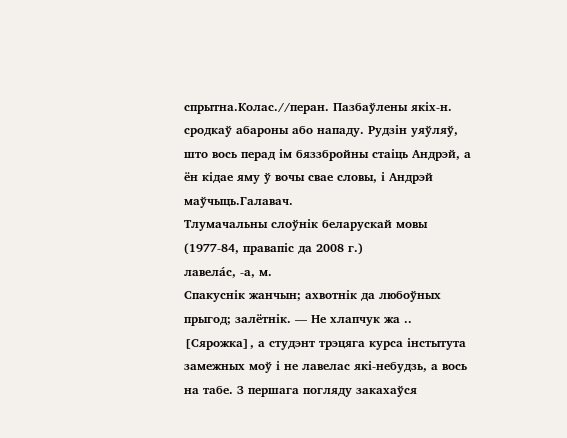спрытна.Колас.//перан. Пазбаўлены якіх‑н. сродкаў абароны або нападу. Рудзін уяўляў, што вось перад ім бяззбройны стаіць Андрэй, а ён кідае яму ў вочы свае словы, і Андрэй маўчыць.Галавач.
Тлумачальны слоўнік беларускай мовы (1977-84, правапіс да 2008 г.)
лавела́с, ‑а, м.
Спакуснік жанчын; ахвотнік да любоўных прыгод; залётнік. — Не хлапчук жа .. [Сярожка], а студэнт трэцяга курса інстытута замежных моў і не лавелас які-небудзь, а вось на табе. З першага погляду закахаўся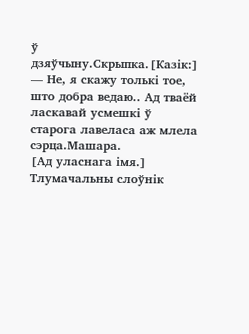ў дзяўчыну.Скрыпка.[Казік:] — Не, я скажу толькі тое, што добра ведаю.. Ад тваёй ласкавай усмешкі ў старога лавеласа аж млела сэрца.Машара.
[Ад уласнага імя.]
Тлумачальны слоўнік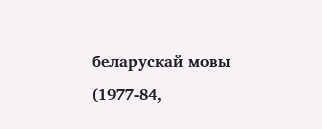беларускай мовы (1977-84,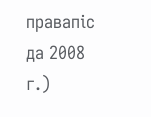правапіс да 2008 г.)